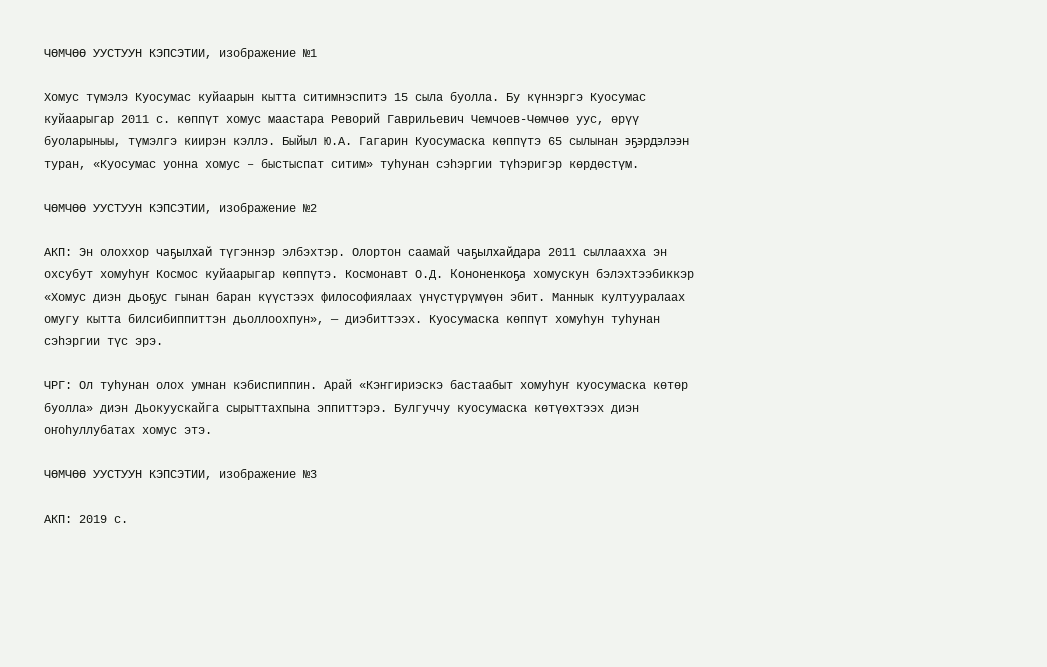ЧӨМЧӨӨ УУСТУУН КЭПСЭТИИ, изображение №1

Хомус түмэлэ Куосумас куйаарын кытта ситимнэспитэ 15 сыла буолла. Бу күннэргэ Куосумас куйаарыгар 2011 с. көппүт хомус маастара Реворий Гаврильевич Чемчоев-Чөмчөө уус, өрүү буоларыныы, түмэлгэ киирэн кэллэ. Быйыл Ю.А. Гагарин Куосумаска көппүтэ 65 сылынан эҕэрдэлээн туран, «Куосумас уонна хомус – быстыспат ситим» туһунан сэһэргии түһэригэр көрдөстүм.

ЧӨМЧӨӨ УУСТУУН КЭПСЭТИИ, изображение №2

АКП: Эн олоххор чаҕылхай түгэннэр элбэхтэр. Олортон саамай чаҕылхайдара 2011 сыллаахха эн охсубут хомуһуҥ Космос куйаарыгар көппүтэ. Космонавт О.Д. Кононенкоҕа хомускун бэлэхтээбиккэр «Хомус диэн дьоҕус гынан баран күүстээх философиялаах үнүстүрүмүөн эбит. Маннык култууралаах омугу кытта билсибиппиттэн дьоллоохпун», — диэбиттээх. Куосумаска көппүт хомуһун туһунан сэһэргии түс эрэ.

ЧРГ: Ол туһунан олох умнан кэбиспиппин. Арай «Кэҥгириэскэ бастаабыт хомуһуҥ куосумаска көтөр буолла» диэн Дьокуускайга сырыттахпына эппиттэрэ. Булгуччу куосумаска көтүөхтээх диэн оҥоһуллубатах хомус этэ.

ЧӨМЧӨӨ УУСТУУН КЭПСЭТИИ, изображение №3

АКП: 2019 с.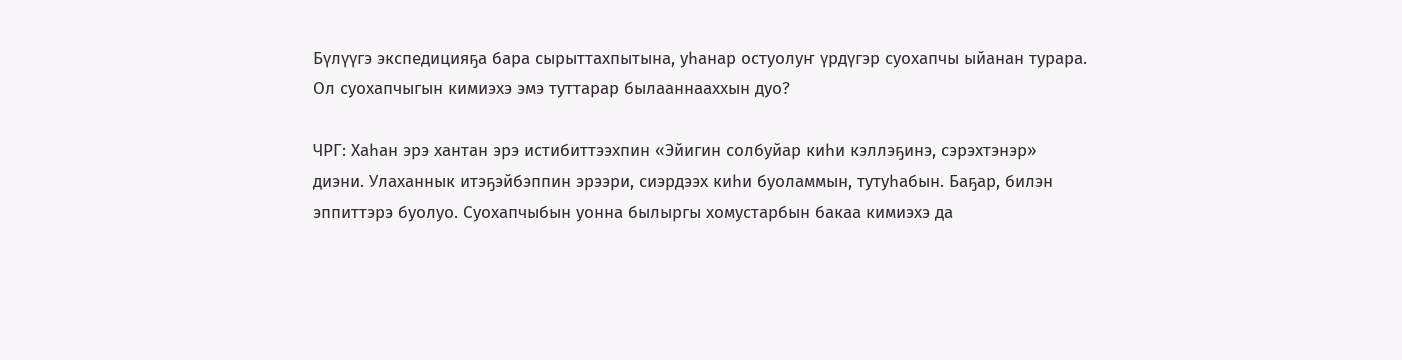Бүлүүгэ экспедицияҕа бара сырыттахпытына, уһанар остуолуҥ үрдүгэр суохапчы ыйанан турара. Ол суохапчыгын кимиэхэ эмэ туттарар былааннааххын дуо?

ЧРГ: Хаһан эрэ хантан эрэ истибиттээхпин «Эйигин солбуйар киһи кэллэҕинэ, сэрэхтэнэр» диэни. Улаханнык итэҕэйбэппин эрээри, сиэрдээх киһи буоламмын, тутуһабын. Баҕар, билэн эппиттэрэ буолуо. Суохапчыбын уонна былыргы хомустарбын бакаа кимиэхэ да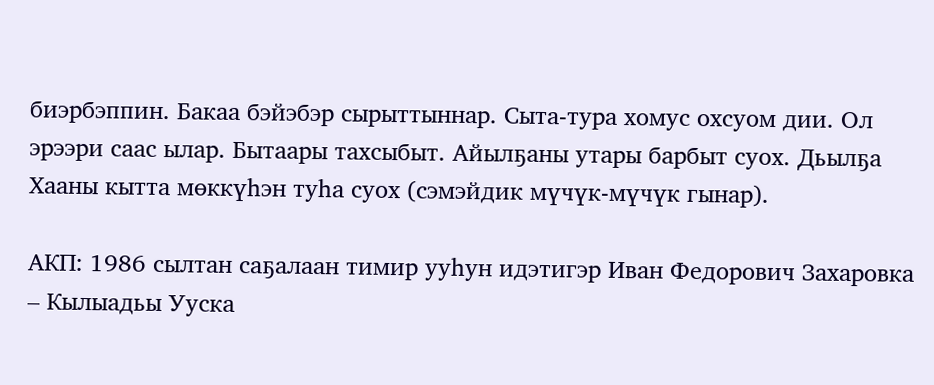биэрбэппин. Бакаа бэйэбэр сырыттыннар. Сыта-тура хомус охсуом дии. Ол эрээри саас ылар. Бытаары тахсыбыт. Айылҕаны утары барбыт суох. Дьылҕа Хааны кытта мөккүһэн туһа суох (сэмэйдик мүчүк-мүчүк гынар).

АКП: 1986 сылтан саҕалаан тимир ууһун идэтигэр Иван Федорович Захаровка – Кылыадьы Ууска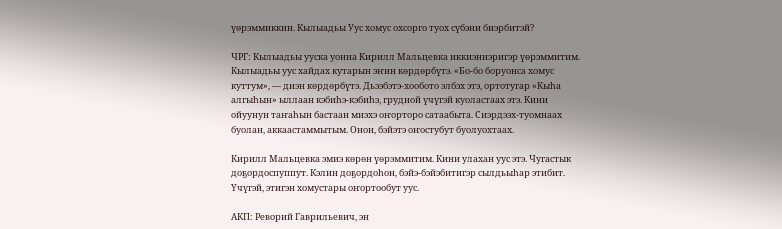үөрэммиккин. Кылыадьы Уус хомус охсорго туох сүбэни биэрбитэй?

ЧРГ: Кылыадьы ууска уонна Кирилл Мальцевка иккиэннэригэр үөрэммитим. Кылыадьы уус хайдах кутарын эҥин көрдөрбүтэ. «Бо-бо боруонса хомус куттум», — диэн көрдөрбүтэ. Дьээбэтэ-хообото элбэх этэ, ортотугар «Кыһа алгыһын» ыллаан кэбиһэ-кэбиһэ, грудной үчүгэй куоластаах этэ. Кини ойуунун таҥаһын бастаан миэхэ оҥорторо сатаабыта. Сиэрдээх-туомнаах буолан, аккаастаммытым. Онон, бэйэтэ оҥостубут буолуохтаах.

Кирилл Мальцевка эмиэ көрөн үөрэммитим. Кини улахан уус этэ. Чугастык доҕордоспуппут. Кэлин доҕордоһон, бэйэ-бэйэбитигэр сылдьыһар этибит. Үчүгэй, этигэн хомустары оҥортообут уус.

АКП: Реворий Гаврильевич, эн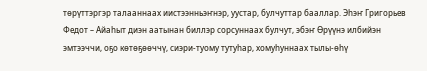төрүттэргэр талааннаах иистээнньэҥнэр, уустар, булчуттар бааллар. Эһэҥ Григорьев Федот – Айаһыт диэн аатынан биллэр сорсуннаах булчут, эбэҥ Өрүүнэ илбийэн эмтээччи, оҕо көтөҕөөччү, сиэри-туому тутуһар, хомуһуннаах тылы-өһү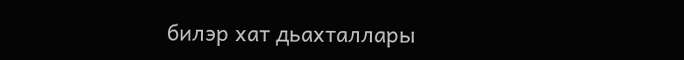билэр хат дьахталлары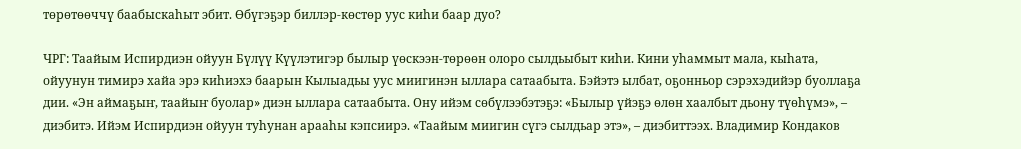төрөтөөччү баабыскаһыт эбит. Өбүгэҕэр биллэр-көстөр уус киһи баар дуо?

ЧРГ: Таайым Испирдиэн ойуун Бүлүү Күүлэтигэр былыр үөскээн-төрөөн олоро сылдьыбыт киһи. Кини уһаммыт мала, кыһата, ойуунун тимирэ хайа эрэ киһиэхэ баарын Кылыадьы уус миигинэн ыллара сатаабыта. Бэйэтэ ылбат, оҕонньор сэрэхэдийэр буоллаҕа дии. «Эн аймаҕыҥ, таайыҥ буолар» диэн ыллара сатаабыта. Ону ийэм сөбүлээбэтэҕэ: «Былыр үйэҕэ өлөн хаалбыт дьону түөһүмэ», – диэбитэ. Ийэм Испирдиэн ойуун туһунан арааһы кэпсиирэ. «Таайым миигин сүгэ сылдьар этэ», – диэбиттээх. Владимир Кондаков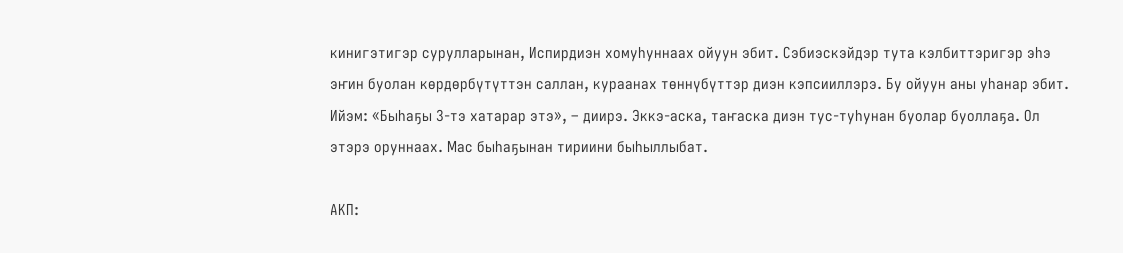кинигэтигэр сурулларынан, Испирдиэн хомуһуннаах ойуун эбит. Сэбиэскэйдэр тута кэлбиттэригэр эһэ эҥин буолан көрдөрбүтүттэн саллан, кураанах төннүбүттэр диэн кэпсииллэрэ. Бу ойуун аны уһанар эбит. Ийэм: «Быһаҕы 3-тэ хатарар этэ», – диирэ. Эккэ-аска, таҥаска диэн тус-туһунан буолар буоллаҕа. Ол этэрэ оруннаах. Мас быһаҕынан тириини быһыллыбат.

АКП: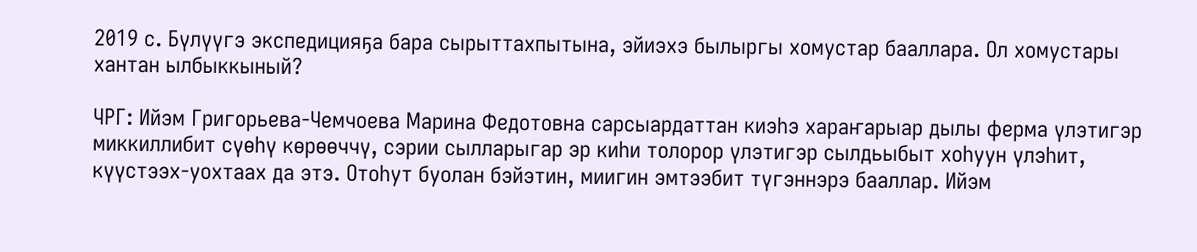2019 с. Бүлүүгэ экспедицияҕа бара сырыттахпытына, эйиэхэ былыргы хомустар бааллара. Ол хомустары хантан ылбыккыный?

ЧРГ: Ийэм Григорьева-Чемчоева Марина Федотовна сарсыардаттан киэһэ хараҥарыар дылы ферма үлэтигэр миккиллибит сүөһү көрөөччү, сэрии сылларыгар эр киһи толорор үлэтигэр сылдьыбыт хоһуун үлэһит, күүстээх-уохтаах да этэ. Отоһут буолан бэйэтин, миигин эмтээбит түгэннэрэ бааллар. Ийэм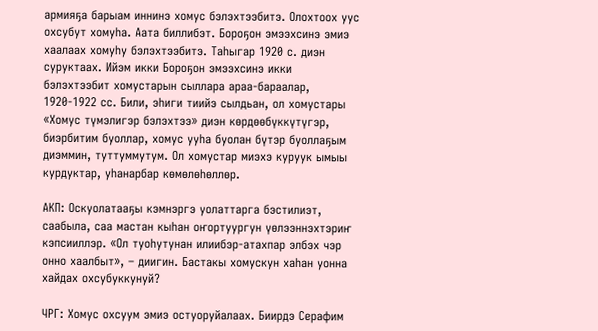армияҕа барыам иннинэ хомус бэлэхтээбитэ. Олохтоох уус охсубут хомуһа. Аата биллибэт. Бороҕон эмээхсинэ эмиэ хаалаах хомуһу бэлэхтээбитэ. Таһыгар 1920 с. диэн суруктаах. Ийэм икки Бороҕон эмээхсинэ икки бэлэхтээбит хомустарын сыллара араа-бараалар, 1920-1922 сс. Били, эһиги тиийэ сылдьан, ол хомустары «Хомус түмэлигэр бэлэхтээ» диэн көрдөөбүккүтүгэр, биэрбитим буоллар, хомус ууһа буолан бүтэр буоллаҕым диэммин, туттуммутум. Ол хомустар миэхэ куруук ымыы курдуктар, уһанарбар көмөлөһөллөр.

АКП: Оскуолатааҕы кэмнэргэ уолаттарга бэстилиэт, саабыла, саа мастан кыһан оҥортуургун үөлээннэхтэриҥ кэпсииллэр. «Ол туоһутунан илиибэр-атахпар элбэх чэр онно хаалбыт», – диигин. Бастакы хомускун хаһан уонна хайдах охсубуккунуй?

ЧРГ: Хомус охсуум эмиэ остуоруйалаах. Биирдэ Серафим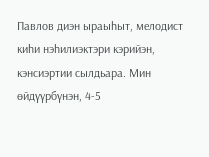Павлов диэн ыраыһыт, мелодист киһи нэһилиэктэри кэрийэн, кэнсиэртии сылдьара. Мин өйдүүрбүнэн, 4-5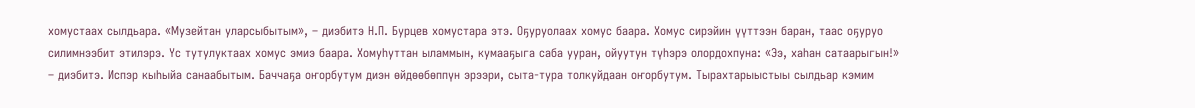хомустаах сылдьара. «Музейтан уларсыбытым», – диэбитэ Н.П. Бурцев хомустара этэ. Оҕуруолаах хомус баара. Хомус сирэйин үүттээн баран, таас оҕуруо силимнээбит этилэрэ. Үс тутулуктаах хомус эмиэ баара. Хомуһуттан ыламмын, кумааҕыга саба ууран, ойуутун түһэрэ олордохпуна: «Ээ, хаһан сатаарыгын!» – диэбитэ. Испэр кыһыйа санаабытым. Баччаҕа оҥорбутум диэн өйдөөбөппүн эрээри, сыта-тура толкуйдаан оҥорбутум. Тырахтарыыстыы сылдьар кэмим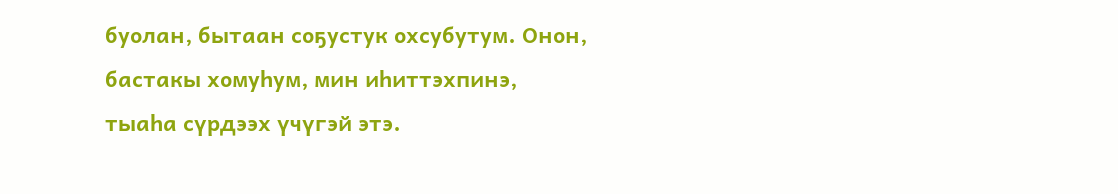буолан, бытаан соҕустук охсубутум. Онон, бастакы хомуһум, мин иһиттэхпинэ, тыаһа сүрдээх үчүгэй этэ.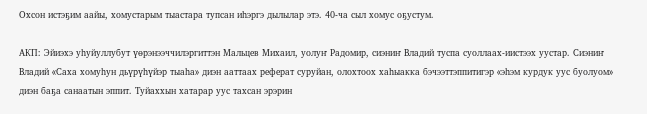Охсон истэҕим аайы, хомустарым тыастара тупсан иһэргэ дылылар этэ. 40-ча сыл хомус оҕустум.

АКП: Эйиэхэ уһуйуллубут үөрэнээччилэргиттэн Мальцев Михаил, уолуҥ Радомир, сиэниҥ Владий туспа суоллаах-иистээх уустар. Сиэниҥ Владий «Саха хомуһун дьүрүһүйэр тыаһа» диэн ааттаах реферат суруйан, олохтоох хаһыакка бэчээттэппитигэр «эһэм курдук уус буолуом» диэн баҕа санаатын эппит. Туйаххын хатарар уус тахсан эрэрин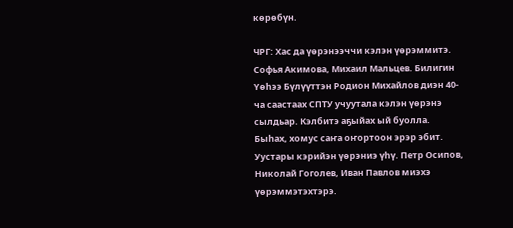көрөбүн.

ЧРГ: Хас да үөрэнээччи кэлэн үөрэммитэ. Софья Акимова, Михаил Мальцев. Билигин Үөһээ Бүлүүттэн Родион Михайлов диэн 40-ча саастаах СПТУ учуутала кэлэн үөрэнэ сылдьар. Кэлбитэ аҕыйах ый буолла. Быһах, хомус саҥа оҥортоон эрэр эбит. Уустары кэрийэн үөрэниэ үһү. Петр Осипов, Николай Гоголев, Иван Павлов миэхэ үөрэммэтэхтэрэ.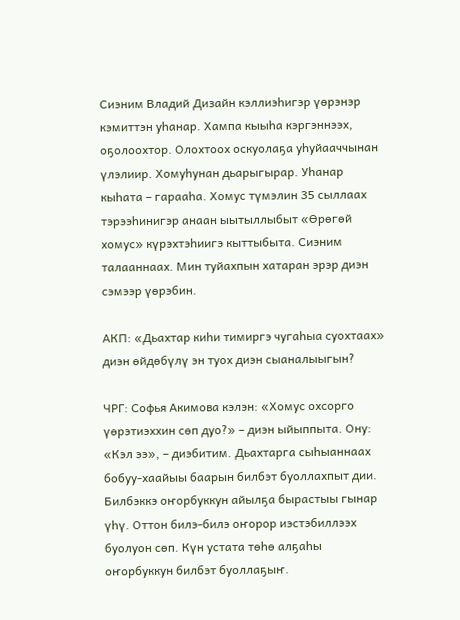Сиэним Владий Дизайн кэллиэһигэр үөрэнэр кэмиттэн уһанар. Хампа кыыһа кэргэннээх, оҕолоохтор. Олохтоох оскуолаҕа уһуйааччынан үлэлиир. Хомуһунан дьарыгырар. Уһанар кыһата – гарааһа. Хомус түмэлин 35 сыллаах тэрээһинигэр анаан ыытыллыбыт «Өрөгөй хомус» күрэхтэһиигэ кыттыбыта. Сиэним талааннаах. Мин туйахпын хатаран эрэр диэн сэмээр үөрэбин.

АКП: «Дьахтар киһи тимиргэ чугаһыа суохтаах» диэн өйдөбүлү эн туох диэн сыаналыыгын?

ЧРГ: Софья Акимова кэлэн: «Хомус охсорго үөрэтиэххин сөп дуо?» – диэн ыйыппыта. Ону: «Кэл ээ», – диэбитим. Дьахтарга сыһыаннаах бобуу-хаайыы баарын билбэт буоллахпыт дии. Билбэккэ оҥорбуккун айылҕа бырастыы гынар үһү. Оттон билэ-билэ оҥорор иэстэбиллээх буолуон сөп. Күн устата төһө алҕаһы оҥорбуккун билбэт буоллаҕыҥ.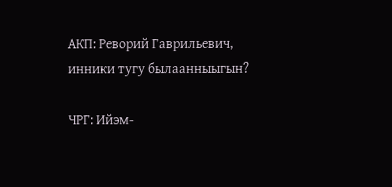АКП: Реворий Гаврильевич, инники тугу былаанныыгын?

ЧРГ: Ийэм-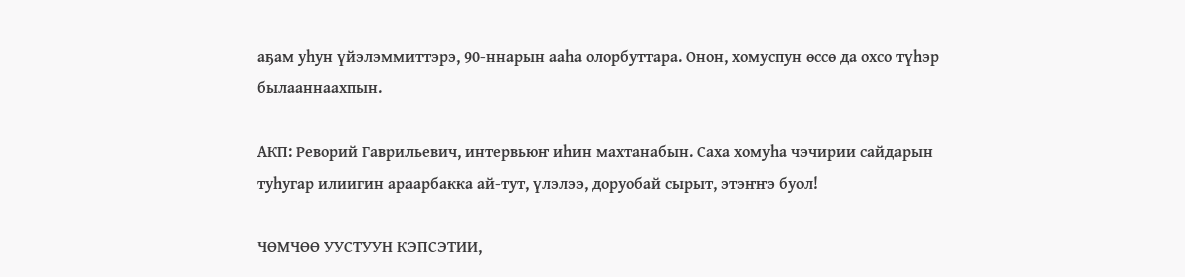аҕам уһун үйэлэммиттэрэ, 90-ннарын ааһа олорбуттара. Онон, хомуспун өссө да охсо түһэр былааннаахпын.

АКП: Реворий Гаврильевич, интервьюҥ иһин махтанабын. Саха хомуһа чэчирии сайдарын туһугар илиигин араарбакка ай-тут, үлэлээ, доруобай сырыт, этэҥҥэ буол!

ЧӨМЧӨӨ УУСТУУН КЭПСЭТИИ,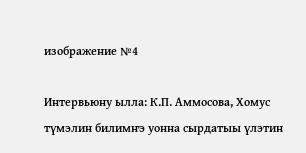изображение №4

Интервьюну ылла: К.П. Аммосова, Хомус түмэлин билимҥэ уонна сырдатыы үлэтин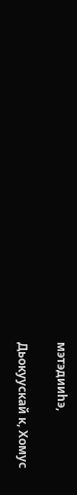мэтэдииһэ,

Дьокуускай к, Хомус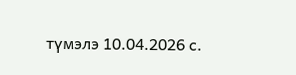түмэлэ 10.04.2026 с.